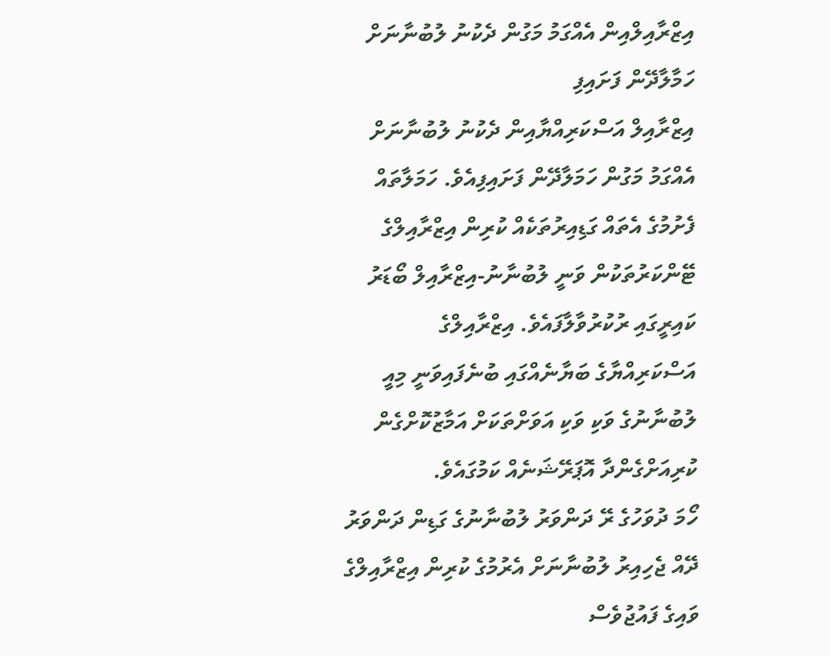އިޒްރާއިލްއިން އެއްގަމު މަގުން ދެކުނު ލުބުނާނަށް ހަމާލާދޭން ފަށައިފި
އިޒްރާއިލް އަސްކަރިއްޔާއިން ދެކުނު ލުބުނާނަށް އެއްގަމު މަގުން ހަމަލާދޭން ފަށައިފިއެވެ. ހަމަލާތައް ފެށުމުގެ އެތައް ގަޑިއިރުތަކެއް ކުރިން އިޒްރާއިލްގެ ޓޭންކަރުތަކުން ވަނީ ލުބުނާނު-އިޒްރާއިލް ބޯޑަރު ކައިރީގައި ރުކުރުވާލާފައެވެ. އިޒްރާއިލްގެ އަސްކަރިއްޔާގެ ބަޔާނެއްގައި ބުނެފައިވަނީ މިއީ ލުބުނާނުގެ ވަކި ވަކި އަވަށްތަކަށް އަމާޒުކޮށްގެން ކުރިއަށްގެންދާ އޮޕަރޭޝަނެއް ކަމުގައެވެ.
ހޯމަ ދުވަހުގެ ރޭ ދަންވަރު ލުބުނާނުގެ ގަޑިން ދަންވަރު ދޭއް ޖެހިއިރު ލުބުނާނަށް އެރުމުގެ ކުރިން އިޒްރާއިލްގެ ވައިގެ ފައުޖުވެސް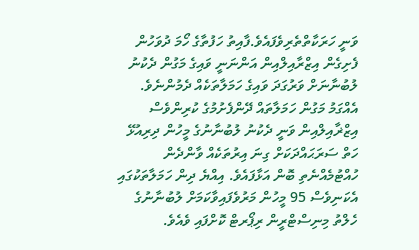ވަނީ ހަރަކާތްތެރިވެފައެވެ.ފާއިތު ހަފުތާގެ ހޯމަ ދުވަހުން ފެށިގެން އިޒްރާއިލްއިން އަންނަނީ ވައިގެ މަގުން ދެކުނު ލުބުނާނަށް ވަރުގަދަ ވައިގެ ހަމަލާތަކެއް ދެމުންނެވެ.
އެއްގަމު މަގުން ހަމަލާތައް ދޭންފެށުމުގެ ކުރިންވެސް އިޒްޜާއިލްއިން ވަނީ ދެކުނު ލުބުނާނުގެ މީހުން ދިރިއުޅޭ ހަތް ސަރަޙައްދަކަށް ގިނަ އިރުތަކެއް ވާންދެން ހުއްޓުމެއްނެތި ބޮން އަޅާފައެވެ. އިއްޔެ ދިން ހަމަލާތަކުގައި އެކަނިވެސް 95 މީހުން މަރުވެފައިވާކަމަށް ލުބުނާނުގެ ހެލްތު މިނިސްޓްރީން ރިޕޯރޓް ކޮށްފައި ވެއެވެ.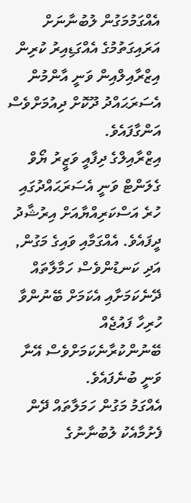އެއްގަމުމަގުން ލުބުނާނަށް އަރައިގަތުމުގެ އެއްގަޑިއިރު ކުރިން އިޒްރާއިލްއިން ވަނީ އާންމުން އެސަރަޙައްދު ދޫކޮށް ދިއުމަށްވެސް އަންގާފައެވެ.
އިޒްރާއިލްގެ ދިފާއީ ވަޒީރު ޔޯވް ގެލަންޓް ވަނީ އެސަރަޙައްދުގައި ހުރެ އަސްކަރިއްޔާއަށް އިރުޝާދު ދީފައެވެ. އެއްގަމާއި ވައިގެ މަގުން, އަދި ކަނޑުންވެސް ހަމާލާތައް ދޭނެކަމަށާއި އެކަމަށް ބޭނުންވާ ހުރިހާ ފައުޖެއް ބޭނުންކުރާނެކަމަށްވެސް އޭނާ ވަނީ ބުނެފައެވެ.
އެއްގަމު މަގުން ހަމަލާތައް ދޭން ފެށުމާއެކު ލުބުނާނުގެ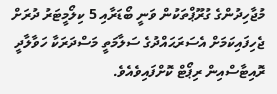މުޖާހިދުންގެ ގުރޫޕްތަކުން ވަނީ ބޯޑަރާއި 5 ކިލޯމީޓަރު ދުރަށް ޖެހިފައިކަމަށް އެސަރަޙައްދުގެ ސަލާމަތީ މަސްދަރަކާ ހަވާލާދީ ރޮއިޓާސްއިން ރިޕޯޓް ކޮށްފައިވެއެވެ.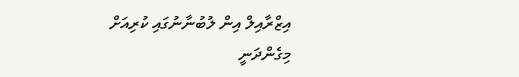އިޒްރާއިލް އިން ލުބުނާނުގައި ކުރިއަށް މިގެންދަނީ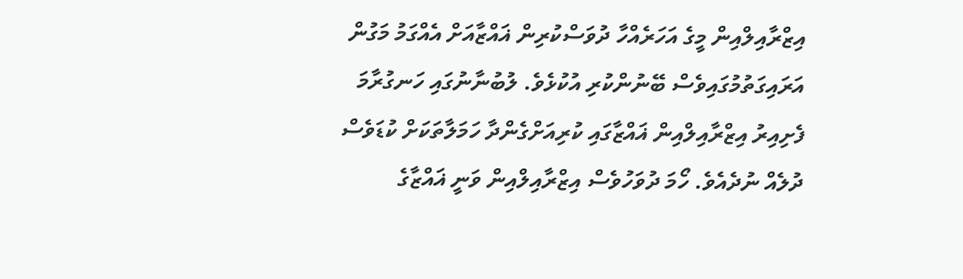އިޒްރާއިލްއިން މީގެ އަހަރެއްހާ ދުވަސްކުރިން ޣައްޒާއަށް އެއްގަމު މަގުން އަރައިގަތުމުގައިވެސް ބޭނުންކުރި އުކުޅެވެ. ލުބުނާނުގައި ހަނގުރާމަ ފެށިއިރު އިޒްރާއިލްއިން ޣައްޒާގައި ކުރިއަށްގެންދާ ހަމަލާތަކަށް ކުޑަވެސް ދުލެއް ނުދެއެވެ. ހޯމަ ދުވަހުވެސް އިޒްރާއިލްއިން ވަނީ ޣައްޒާގެ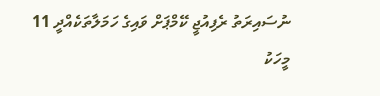ނުސައިރަތު ރެފިއުޖީ ކޭމްޕަށް ވައިގެ ހަމަލާތަކެއްދީ 11 މީހަކު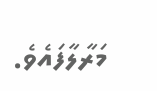މަރާލާފައެވެ.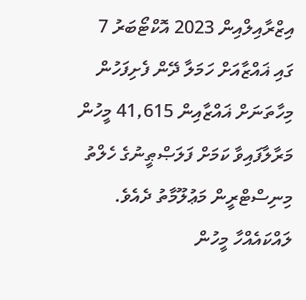އިޒްރާއިލްއިން 2023 އޮކްޓޯބަރު 7 ގައި ޣައްޒާއަށް ހަމަލާ ދޭން ފެށިފަހުން މިހާތަނަށް ޣައްޒާއިން 41,615 މީހުން މަރާލާފައިވާ ކަމަށް ފަލަޞްޠީނުގެ ހެލްތު މިނިސްޓްރީން މަޢުލޫމާތު ދެއެވެ. ލައްކައެއްހާ މީހުން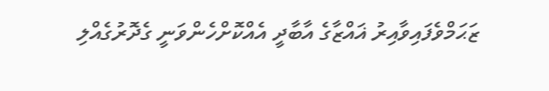ޒަޙަމްވެފައިވާއިރު ޣައްޒާގެ އާބާދީ އެއްކޮށްހެންވަނީ ގެދޮރުގެއްލި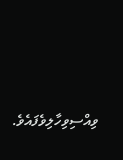ވިއްސިވިހާލިވެފައެވެ.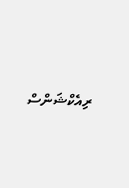ރިއެކްޝަންސް